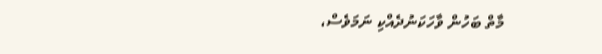މާތް ބަހުން ވާހަކަނުދެއްކި ނަމަވެސް،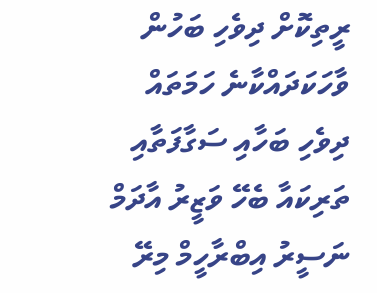ރީތިކޮށް ދިވެހި ބަހުން ވާހަކަދައްކާނެ ހަމަތައް ދިވެހި ބަހާއި ސަގާފަތާއި ތަރިކައާ ބެހޭ ވަޒީރު އާދަމް ނަސީރު އިބްރާހީމް މިރޭ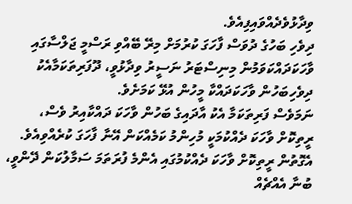ވިދާޅުވެދެއްވައިފިއެވެ.
ދިވެހި ބަހުގެ ދުވަސް ފާހަގަ ކުރުމަށް މިރޭ ބޭއްވި ރަސްމީ ޖަލްސާގައި ވާހަކަދައްކަވަމުން މިނިސްޓަރު ނަސީރު ވިދާޅުވީ، ދޫފަރިތަކަމާއެކު ދިވެހިބަހުން ވާހަކަދައްކާ މީހުން އުޅޭ ކަމަށެވެ.
ނަމަވެސް ފަރިތަކަމާ އެކު އާދައިގެ ބަހުން ވާހަކަ ދައްކާއިރު ވެސް، ރީތިކޮށް ވާހަކަ ދެއްކުމަކީ މުހިންމު ކަމެއްކަން އޭނާ ފާހަގަ ކުރެއްވިއެވެ.
އެގޮތުން ރީތިކޮށް ވާހަކަ ދެއްކުމުގައި އެންމެ ފުރަތަމަ ސަމާލުކަން ދޭންވީ، ބުނާ އެއްޗެއް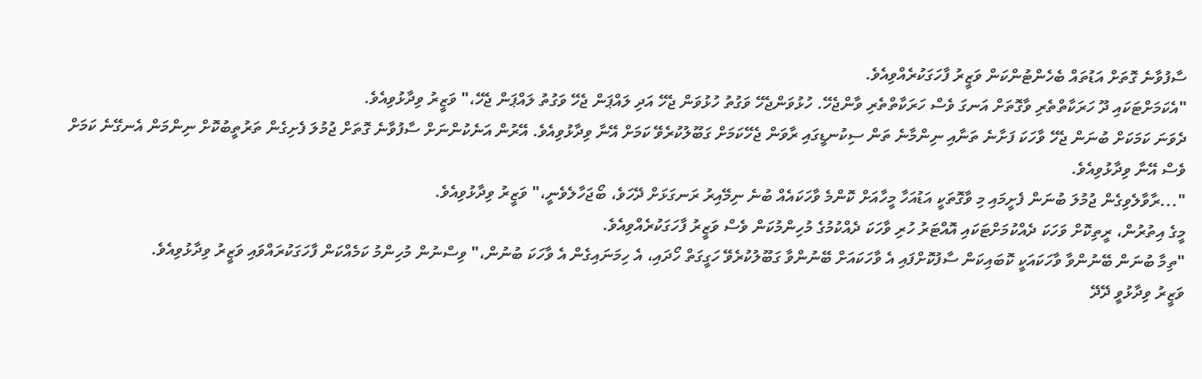ސާފުވާނެ ގޮތަށް އަޑުތައް ބެހެންޓުންކަން ވަޒީރު ފާހަގަކުރެއްވިއެވެ.
"އެކަމަށްޓަކައި ދޫ ހަރަކާތްތެރި ވާގޮތަށް އަނގަ ވެސް ހަރަކާތްތެރި ވާންޖެހޭ. ހުޅުވަންޖެހޭ ވަގުތު ހުޅުވަން ޖެހޭ އަދި ލައްޕަން ޖެހޭ ވަގުތު ލައްޕަން ޖެހޭ،" ވަޒީރު ވިދާޅުވިއެވެ.
ދެވަނަ ކަމަކަށް ބުނަން ޖެހޭ ވާހަކަ ފަށާނެ ތަނާއި ނިންމާނެ ތަން ސިކުނޑީގައި ރާވަން ޖެހޭކަމަށް ގަބޫލުކުރެވޭ ކަމަށް އޭނާ ވިދާޅުވިއެވެ. އޭރުން އަނެކުންނަށް ސާފުވާނެ ގޮތަށް ޖުމުލަ ފެށިގެން ތަރުތީބުކޮށް ނިންމަން އެނގޭނެ ކަމަށް ވެސް އޭނާ ވިދާޅުވިއެވެ.
"...ރާވާލެވިގެން ޖުމުލަ ބުނަން ފެށީމައި މި ވާގޮތަކީ އަޑުއަހާ މީހާއަށް ކޮންމެ ވާހަކައެއް ބުނެ ނިމޭއިރު ރަނގަޅަށް ދޭހަވެ، ބޯޖަހާލެވެނީ،" ވަޒީރު ވިދާޅުވިއެވެ.
މީގެ އިތުރުން، ރީތިކޮށް ވަހަކަ ދެއްކުމަށްޓަކައި އޮއްޓަރު ހުރި ވާހަކަ ދެއްކުމުގެ މުހިންމުކަން ވެސް ވަޒީރު ފާހަގަކުރެއްވިއެވެ.
"ތިމާ ބުނަން ބޭނުންވާ ވާހަކައަކީ ކޮބައިކަން ސާފުކޮށްފައި އެ ވާހަކައަށް ބޭނުންވާ ގަބޫލުކުރެވޭ ހަގީގަތް ހޯދައި، އެ ހިމަނައިގެން އެ ވާހަކަ ބުނުން،" ވިސްނުން މުހިންމު ކަމެއްކަން ފާހަގަކުރައްވައި ވަޒީރު ވިދާޅުވިއެވެ.
ވަޒީރު ވިދާޅުވީ ދޭދޭ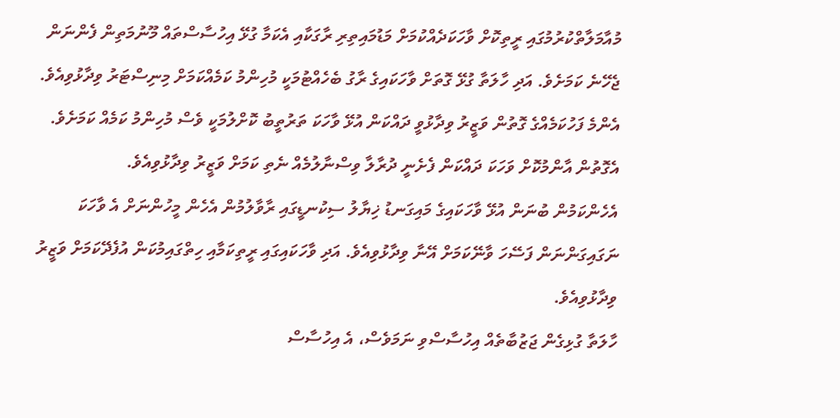މުއާމަލާތްކުރުމުގައި ރީތިކޮށް ވާހަކަދެއްކުމަށް މަޑުމައިތިރި ރާގަކާއި އެކަމާ ގުޅޭ އިހުސާސްތައް މޫނުމަތިން ފެންނަން ޖެހޭނެ ކަމަށެވެ. އަދި ހާލަތާ ގުޅޭ ގޮތަށް ވާހަކައިގެ ރާގު ބެހެއްޓުމަކީ މުހިންމު ކަމެއްކަމަށް މިނިސްޓަރު ވިދާޅުވިއެވެ.
އެންމެ ފަހުކަމެއްގެ ގޮތުން ވަޒީރު ވިދާޅުވީ ދައްކަން އުޅޭ ވާހަކަ ތަރުތީބު ކޮށްލުމަކީ ވެސް މުހިންމު ކަމެއް ކަމަށެވެ. އެގޮތުން އާންމުކޮށް ވަހަކަ ދައްކަން ފެށެނީ ދުރާލާ ވިސްނާލުމެއް ނެތި ކަމަށް ވަޒީރު ވިދާޅުވިއެވެ.
އެހެންކަމުން ބުނަން އުޅޭ ވާހަކައިގެ މައިގަނޑު ޚިޔާލު ސިކުނޑީގައި ރާވާލުމުން އެހެން މީހުންނަށް އެ ވާހަކަ ނަގައިގަންނަން ފަސޭހަ ވާނޭކަމަށް އޭނާ ވިދާޅުވިއެވެ. އަދި ވާހަކައިގައި ރީތިކަމާއި ހިތްގައިމުކަން އުފެދޭކަމަށް ވަޒީރު ވިދާޅުވިއެވެ.
ހާލަތާ ގުޅިގެން ޖަޒުބާތެއް އިހުސާސްވި ނަމަވެސް، އެ އިހުސާސް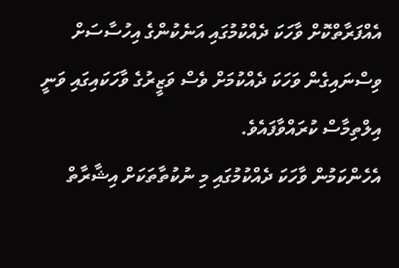އެއްފަރާތްކޮށް ވާހަކަ ދެއްކުމުގައި އަނެކުންގެ އިހުސާސަށް ވިސްނައިގެން ވަހަކަ ދެއްކުމަށް ވެސް ވަޒީރުގެ ވާހަކައިގައި ވަނީ އިލްތިމާސް ކުރައްވާފައެވެ.
އެހެންކަމުން ވާހަކަ ދެއްކުމުގައި މި ނުކުތާތަކަށް އިޝާރާތް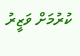ކުރުމަށް ވަޒީރު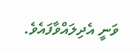ވަނީ އެދިލައްވާފައެވެ.